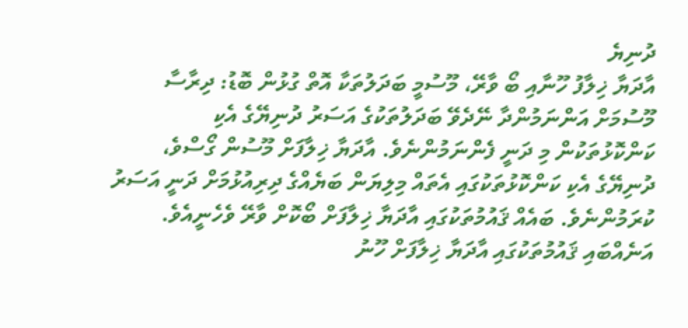ދުނިޔެ
އާދަޔާ ޚިލާފު ހޫނާއި ބޯ ވާރޭ، މޫސުމީ ބަދަލުތަކާ އޮތް ގުޅުން ބޮޑު: ދިރާސާ
މޫސުމަށް އަންނަމުންދާ ނޭދެވޭ ބަދަލުތަކުގެ އަސަރު ދުނިޔޭގެ އެކި ކަންކޮޅުތަކުން މި ދަނީ ފެންނަމުންނެވެ. އާދަޔާ ޚިލާފަށް މޫސުން ގޯސްވެ، ދުނިޔޭގެ އެކި ކަންކޮޅުތަކުގައި އެތައް މިލިޔަން ބަޔެއްގެ ދިރިއުޅުމަށް ދަނީ އަސަރު ކުރަމުންނެވެ. ބައެއް ޤައުމުތަކުގައި އާދަޔާ ޚިލާފަށް ބޯކޮށް ވާރޭ ވެހެނީއެވެ. އަނެއްބައި ޤައުމުތަކުގައި އާދަޔާ ޚިލާފަށް ހޫނު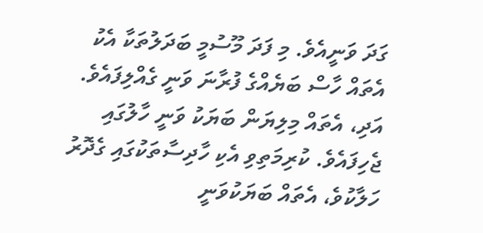ގަދަ ވަނީއެވެ. މި ފަދަ މޫސުމީ ބަދަލުތަކާ އެކު އެތައް ހާސް ބަޔެއްގެ ފުރާނަ ވަނީ ގެއްލިފައެވެ. އަދި، އެތައް މިލިޔަން ބަޔަކު ވަނީ ހާލުގައި ޖެހިފައެވެ. ކުރިމަތިވި އެކި ހާދިސާތަކުގައި ގެދޮރު ހަލާކުވެ، އެތައް ބަޔަކުވަނީ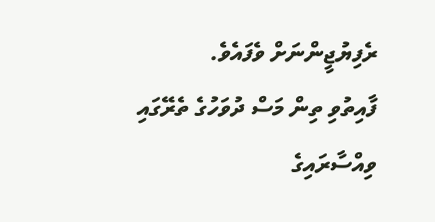ރެފިޔުޖީންނަށް ވެފައެވެ.
ފާއިތުވި ތިން މަސް ދުވަހުގެ ތެރޭގައި ވިއްސާރައިގެ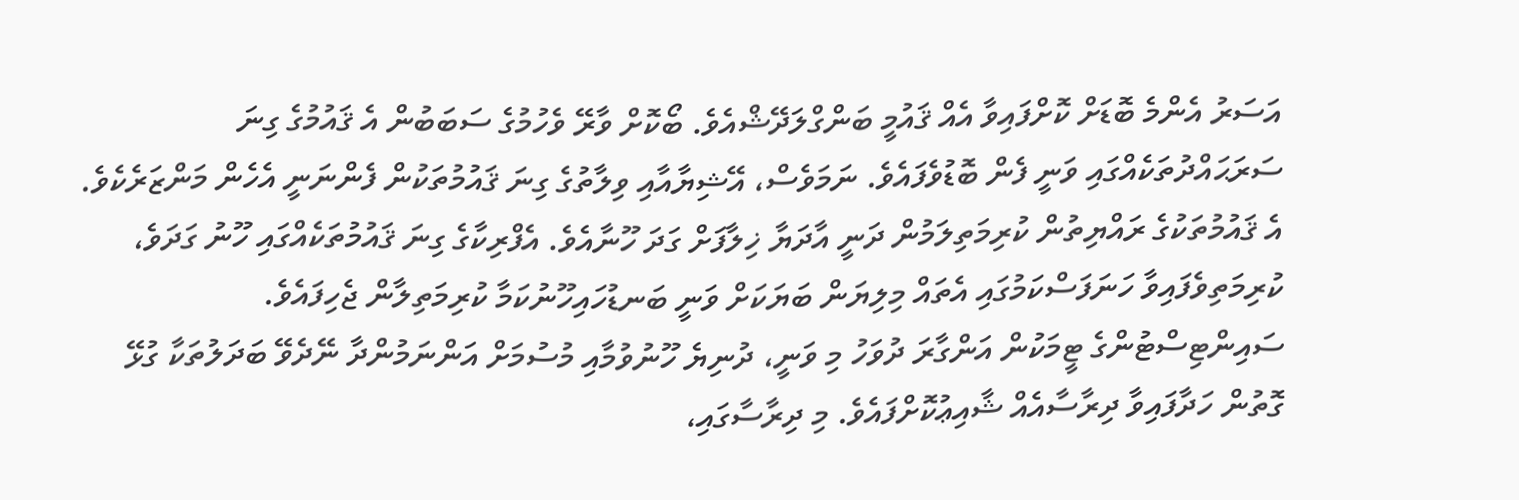އަސަރު އެންމެ ބޮޑަށް ކޮށްފައިވާ އެއް ޤައުމީ ބަންގްލަދޭޝްއެވެ. ބޯކޮށް ވާރޭ ވެހުމުގެ ސަބަބުން އެ ޤައުމުގެ ގިނަ ސަރަޙައްދުތަކެއްގައި ވަނީ ފެން ބޮޑުވެފައެވެ. ނަމަވެސް، އޭޝިޔާއާއި ވިލާތުގެ ގިނަ ޤައުމުތަކުން ފެންނަނީ އެހެން މަންޒަރެކެވެ. އެ ޤައުމުތަކުގެ ރައްޔިތުން ކުރިމަތިލަމުން ދަނީ އާދަޔާ ޚިލާފަށް ގަދަ ހޫނާއެވެ. އެފްރިކާގެ ގިނަ ޤައުމުތަކެއްގައި ހޫނު ގަދަވެ، ކުރިމަތިވެފައިވާ ހަނަފަސްކަމުގައި އެތައް މިލިޔަން ބަޔަކަށް ވަނީ ބަނޑުހައިހޫނުކަމާ ކުރިމަތިލާން ޖެހިފައެވެ.
ސައިންޓިސްޓުންގެ ޓީމަކުން އަންގާރަ ދުވަހު މި ވަނީ، ދުނިޔެ ހޫނުވުމާއި މުސުމަށް އަންނަމުންދާ ނޭދެވޭ ބަދަލުތަކާ ގުޅޭ ގޮތުން ހަދާފައިވާ ދިރާސާއެއް ޝާއިޢުކޮށްފައެވެ. މި ދިރާސާގައި،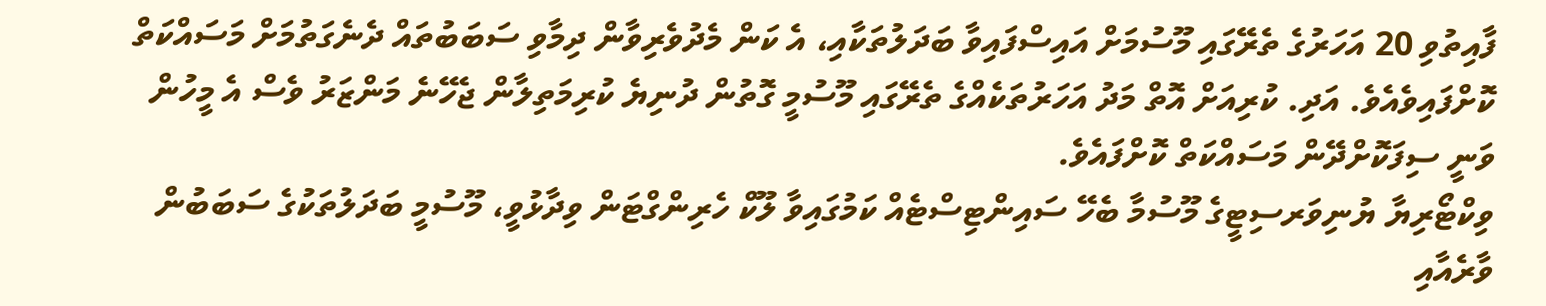ފާއިތުވި 20 އަހަރުގެ ތެރޭގައި މޫސުމަށް އައިސްފައިވާ ބަދަލުތަކާއި، އެ ކަން މެދުވެރިވާން ދިމާވި ސަބަބުތައް ދެނެގަތުމަށް މަސައްކަތް ކޮށްފައިވެއެވެ. އަދި. ކުރިއަށް އޮތް މަދު އަހަރުތަކެއްގެ ތެރޭގައި މޫސުމީ ގޮތުން ދުނިޔެ ކުރިމަތިލާން ޖެހޭނެ މަންޒަރު ވެސް އެ މީހުން ވަނީ ސިފަކޮށްދޭން މަސައްކަތް ކޮށްފައެވެ.
ވިކްޓޯރިޔާ ޔުނިވަރސިޓީގެ މޫސުމާ ބެހޭ ސައިންޓިސްޓެއް ކަމުގައިވާ ލޫކް ހެރިންގްޓަން ވިދާޅުވީ، މޫސުމީ ބަދަލުތަކުގެ ސަބަބުން ވާރެއާއި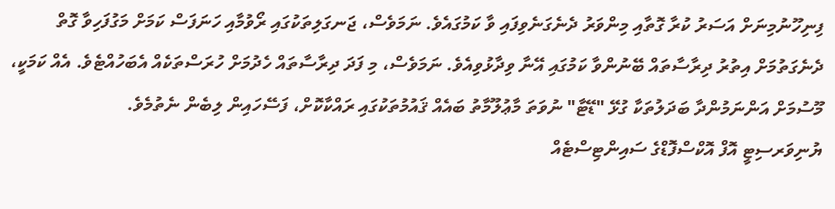ފިނިހޫނުމިނަށް އަސަރު ކުރާ ގޮތާއި މިންވަރު ދެނެގަނެވިފައި ވާ ކަމުގައެވެ. ނަމަވެސް، ޖަނގަލިތަކުގައި ރޯވުމާއި ހަނަފަސް ކަމަށް މަގުފަހިވާ ގޮތް ދެނެގަތުމަށް އިތުރު ދިރާސާތައް ބޭނުންވާ ކަމުގައި އޭނާ ވިދާޅުވިއެވެ. ނަމަވެސް، މި ފަދަ ދިރާސާތައް ހެދުމަށް ހުރަސްތަކެއް އެބަހުއްޓެވެ. އެއް ކަމަކީ، މޫސުމަށް އަންނަމުންދާ ބަދަލުތަކާ ގުޅޭ "ޑޭޓާ" ނުވަތަ މާޢުލޫމާތު ބައެއް ޤައުމުތަކުގައި ރައްކާކޮށް، ފަސޭހައިން ލިބެން ނެތުމެވެ.
ޔުނިވަރސިޓީ އޮފް އޮކްސްފޮޑްގެ ސައިންޓިސްޓެއް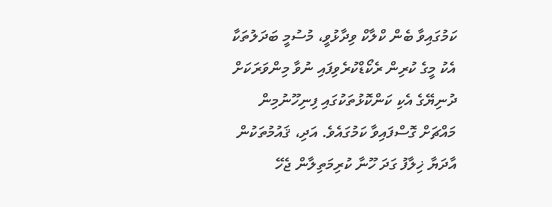ކަމުގައިވާ ބެން ކްލާކް ވިދާޅުވީ، މުސުމީ ބަދަލުތަކާ އެކު މީގެ ކުރިން ރެކޯޑްކުރެވިފައި ނުވާ މިންވަރަކަށް ދުނިޔޭގެ އެކި ކަންކޮޅުތަކުގައި ފިނިހޫނުމިން މައްޗަށް ގޮސްފައިވާ ކަމުގައެވެ. އަދި، ޤައުމުތަކުން އާދަޔާ ޚިލާފު ގަދަ ހޫނާ ކުރިމަތިލާން ޖެހޭ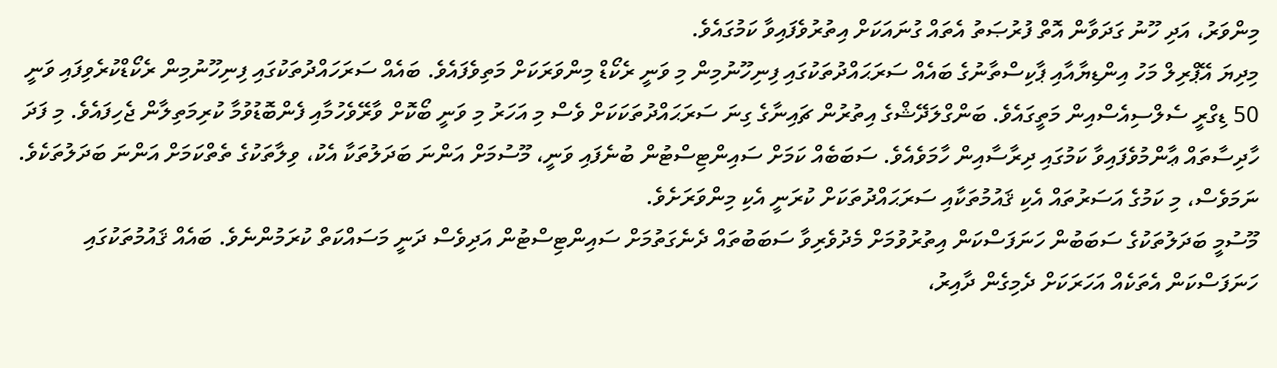މިންވަރު، އަދި ހޫނު ގަދަވާން އޮތް ފުރުޞަތު އެތައް ގުނައަކަށް އިތުރުވެފައިވާ ކަމުގައެވެ.
މިދިޔަ އޭޕްރިލް މަހު އިންޑިޔާއާއި ޕާކިސްތާނުގެ ބައެއް ސަރަޙައްދުތަކުގައި ފިނިހޫނުމިން މި ވަނީ ރެކޯޑް މިންވަރަކަށް މަތިވެފައެވެ. ބައެއް ސަރަހައްދުތަކުގައި ފިނިހޫނުމިން ރެކޯޑްކުރެވިފައި ވަނީ 50 ޑިގްރީ ސެލްސިއެސްއިން މަތީގައެވެ. ބަންގްލަދޭޝްގެ އިތުރުން ޗައިނާގެ ގިނަ ސަރަޙައްދުތަކަކަށް ވެސް މި އަހަރު މި ވަނީ ބޯކޮށް ވާރޭވެހުމާއި ފެންބޮޑުވުމާ ކުރިމަތިލާން ޖެހިފައެވެ. މި ފަދަ ހާދިސާތައް ޢާންމުވެފައިވާ ކަމުގައި ދިރާސާއިން ހާމަވެއެވެ. ސަބަބެއް ކަމަށް ސައިންޓިސްޓުން ބުނެފައި ވަނީ، މޫސުމަށް އަންނަ ބަދަލުތަކާ އެކު، ވިލާތަކުގެ ތެތްކަމަށް އަންނަ ބަދަލުތަކެވެ. ނަމަވެސް، މި ކަމުގެ އަސަރުތައް އެކި ޤައުމުތަކާއި ސަރަޙައްދުތަކަށް ކުރަނީ އެކި މިންވަރަށެވެ.
މޫސުމީ ބަދަލުތަކުގެ ސަބަބުން ހަނަފަސްކަން އިތުރުވުމަށް މެދުވެރިވާ ސަބަބުތައް ދެނެގަތުމަށް ސައިންޓިސްޓުން އަދިވެސް ދަނީ މަސައްކަތް ކުރަމުންނެވެ. ބައެއް ޤައުމުތަކުގައި ހަނަފަސްކަން އެތަކެއް އަހަރަކަށް ދެމިގެން ދާއިރު،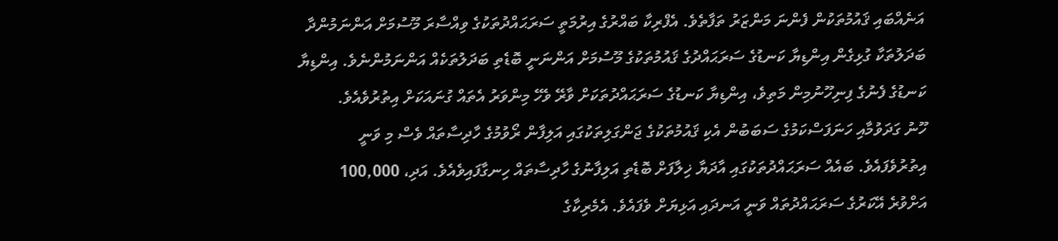އަނެއްބައި ޤައުމުތަކުން ފެންނަ މަންޒަރު ތަފާތެވެ. އެފްރިކާ ބައްރުގެ އިރުމަތީ ސަރަޙައްދުތަކުގެ ވިއްސާރަ މޫސުމަށް އަންނަމުންދާ ބަދަލުތަކާ ގުޅިގެން އިންޑިޔާ ކަނޑުގެ ސަރަޙައްދުގެ ޤައުމުތަކުގެ މޫސުމަށް އަންނަނީ ބޮޑެތި ބަދަލުތަކެއް އަންނަމުންނެވެ. އިންޑިޔާ ކަނޑުގެ ފެނުގެ ފިނިހޫނުމިން މަތިވެ، އިންޑިޔާ ކަނޑުގެ ސަރަޙައްދުތަކަށް ވާރޭ ވެހޭ މިންވަރު އެތައް ގުނައަކަށް އިތުރުވެއެވެ.
ހޫނު ގަދަވުމާއި ހަނަފަސްކަމުގެ ސަބަބުން އެކި ޤައުމުތަކުގެ ޖަންގަލިތަކުގައި އަލިފާން ރޯވުމުގެ ހާދިސާތައް ވެސް މި ވަނީ އިތުރުވެފައެވެ. ބައެއް ސަރަޙައްދުތަކުގައި އާދަޔާ ޚިލާފަށް ބޮޑެތި އަލިފާނުގެ ހާދިސާތައް ހިނގާފައިވެއެވެ. އަދި، 100,000 އަށްވުރެ އޭކަރުގެ ސަރަޙައްދުތައް ވަނީ އަނދައި އަޅިޔަށް ވެފައެވެ. އެމެރިކާގެ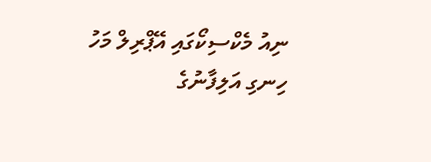ނިއު މެކްސިކޯގައި އޭޕްރިލް މަހު ހިނގި އަލިފާނުގެ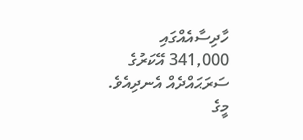ހާދިސާއެއްގައި 341,000 އޭކަރުގެ ސަރަޙައްދެއް އެނދިއެވެ.
މީގެ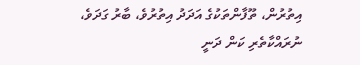އިތުރުން، ތޫފާންތަކުގެ އަދަދު އިތުރުވެ، ބާރު ގަދަވެ، ނުރައްކާތެރި ކަން ދަނީ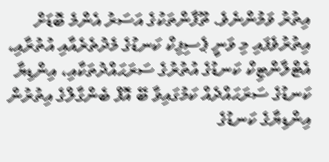އިތުރު ވަމުންނެވެ. ތޫފާންތަކުގެ އަސަރު އެންމެ ބޮޑަށް އިތުރުވެފައި މި ވަނީ ޕެސިފިކް ކަނޑުގެ މެދުތެރެއާއި އުތުރާއި، އެޓްލާންޓިކް ކަނޑުގެ އުތުރުގެ ސަރަޙައްދުތަކާއި، އިންޑިޔާ ކަނޑުގެ ސަރަޙައްދެއް ކަމުގައިވާ ބޭ އޮފް ބެންގާލްގެ އިތުރުން އިންޑިޔާގެ ކަނޑުގެ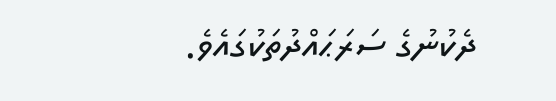ދެކުނުގެ ސަރަޙައްދުތަކުގައެވެ.